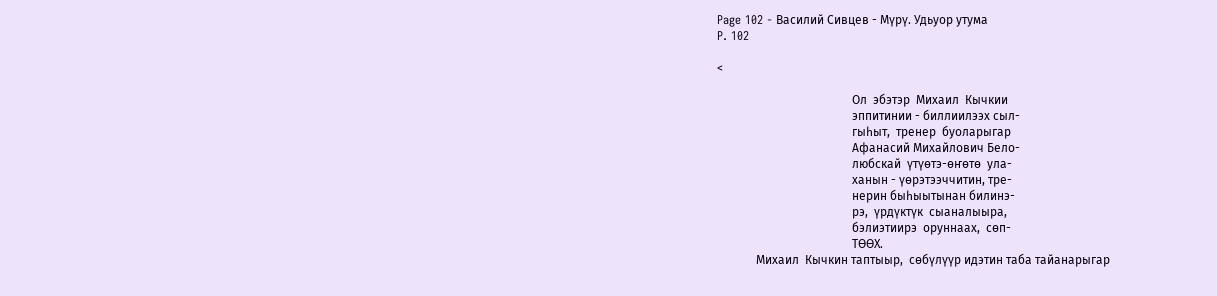Page 102 - Василий Сивцев - Мүрү. Удьуор утума
P. 102

<

                                             Ол  эбэтэр  Михаил  Кычкии
                                             эппитинии - биллиилээх сыл-
                                             гыһыт,  тренер  буоларыгар
                                             Афанасий Михайлович Бело-
                                             любскай  үтүөтэ-өҥөтө  ула-
                                             ханын - үөрэтээччитин, тре-
                                             нерин быһыытынан билинэ-
                                             рэ,  үрдүктүк  сыаналыыра,
                                             бэлиэтиирэ  оруннаах,  сөп-
                                             ТӨӨХ.
             Михаил  Кычкин таптыыр,  сөбүлүүр идэтин таба тайанарыгар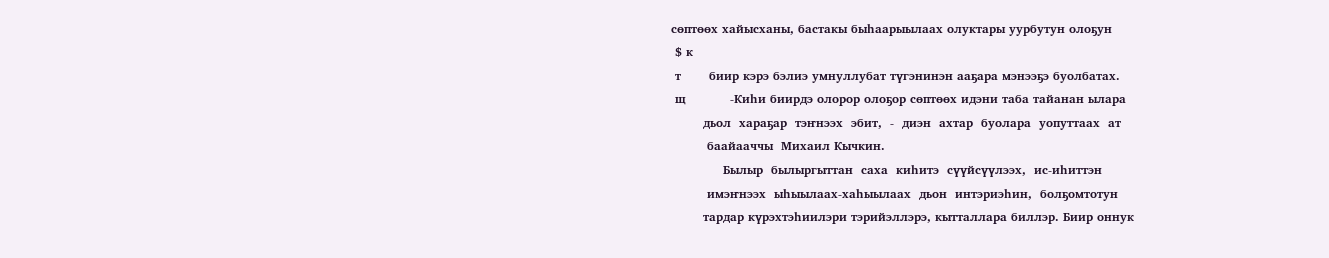сөптөөх хайысханы, бастакы быһаарыылаах олуктары уурбутун олоҕун
 $ к
 т       биир кэрэ бэлиэ умнуллубат түгэнинэн ааҕара мэнээҕэ буолбатах.
 щ           -Киһи биирдэ олорор олоҕор сөптөөх идэни таба тайанан ылара
        дьол  хараҕар  тэҥнээх  эбит,  -  диэн  ахтар  буолара  уопуттаах  ат
         баайааччы  Михаил Кычкин.
             Былыр  былыргыттан  саха  киһитэ  сүүйсүүлээх,  ис-иһиттэн
         имэҥнээх  ыһыылаах-хаһыылаах  дьон  интэриэһин,  болҕомтотун
        тардар күрэхтэһиилэри тэрийэллэрэ, кытталлара биллэр. Биир оннук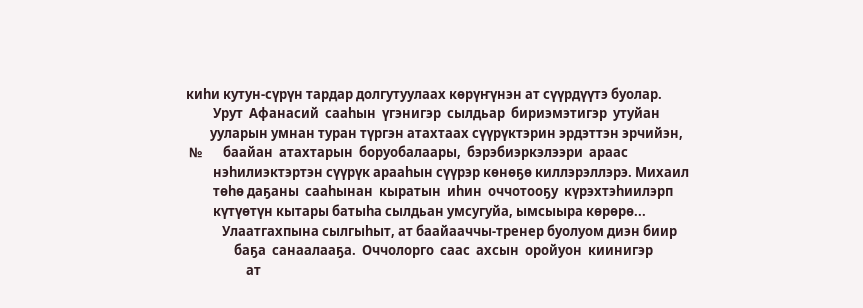киһи кутун-сүрүн тардар долгутуулаах көрүҥүнэн ат сүүрдүүтэ буолар.
         Урут  Афанасий  сааһын  үгэнигэр  сылдьар  бириэмэтигэр  утуйан
        ууларын умнан туран түргэн атахтаах сүүрүктэрин эрдэттэн эрчийэн,
 №       баайан  атахтарын  боруобалаары,  бэрэбиэркэлээри  араас
         нэһилиэктэртэн сүүрүк арааһын сүүрэр көнөҕө киллэрэллэрэ. Михаил
         төһө даҕаны  сааһынан  кыратын  иһин  оччотооҕу  күрэхтэһиилэрп
         күтүөтүн кытары батыһа сылдьан умсугуйа, ымсыыра көрөрө...
            Улаатгахпына сылгыһыт, ат баайааччы-тренер буолуом диэн биир
                баҕа  санаалааҕа.  Оччолорго  саас  ахсын  оройуон  киинигэр
                    ат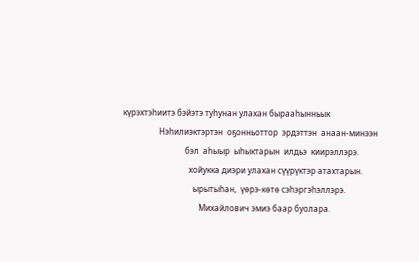күрэхтэһиитэ бэйэтэ туһунан улахан бырааһынньык
                  Нэһилиэктэртэн  оҕонньоттор  эрдэттэн  анаан-минээн
                               бэл  аһыыр  ыһыктарын  илдьэ  киирэллэрэ.
                                 хойукка диэри улахан сүүрүктэр атахтарын.
                                   ырытыһан,  үөрэ-көтө сэһэргэһэллэрэ.
                                      Михайлович эмиэ баар буолара.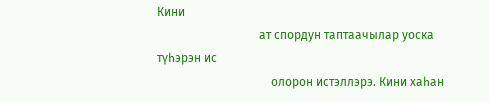Кини
                                  ат спордун таптаачылар уоска түһэрэн ис
                                      олорон истэллэрэ. Кини хаһан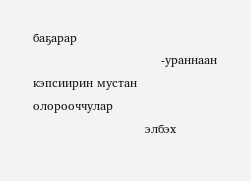баҕарар
                                -ураннаан кэпсиирин мустан олорооччулар
                            элбэх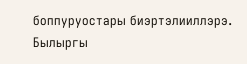боппуруостары биэртэлииллэрэ. Былыргы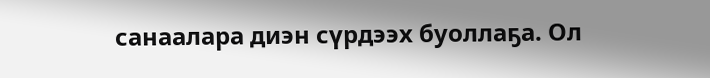санаалара диэн сүрдээх буоллаҕа. Ол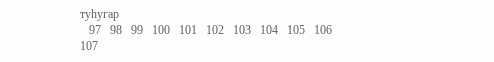туһугар
   97   98   99   100   101   102   103   104   105   106   107